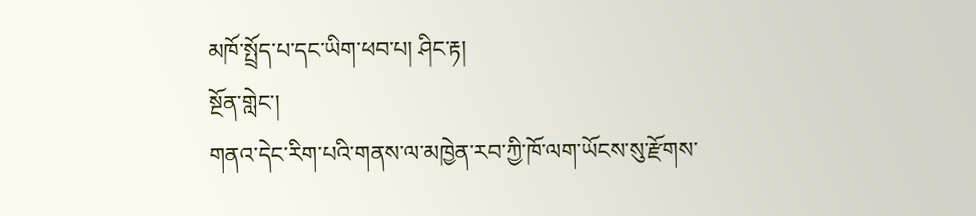མཁོ་སྤྲོད་པ་དང་ཡིག་ཕབ་པ། ཤིང་རྟ།
སྔོན་གླེང་།
གནའ་དེང་རིག་པའི་གནས་ལ་མཁྱེན་རབ་ཀྱི་ཁོ་ལག་ཡོངས་སུ་རྫོགས་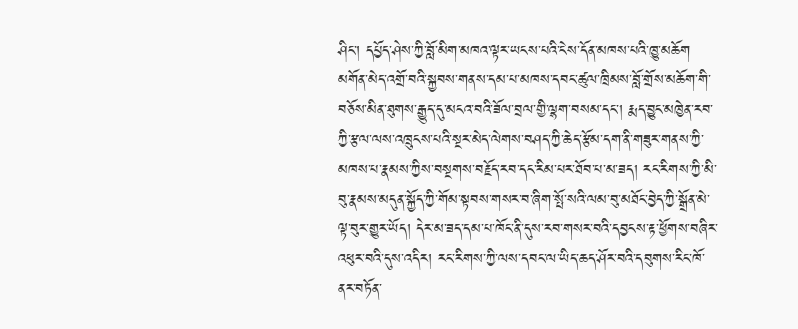ཤིང་། དཔྱོད་ཤེས་ཀྱི་བློ་མིག་མཁའ་ལྟར་ཡངས་པའི་ངེས་དོན་མཁས་པའི་ཁྱུ་མཆོག མགོན་མེད་འགྲོ་བའི་སྐྱབས་གནས་དམ་པ་མཁས་དབང་ཚུལ་ཁྲིམས་བློ་གྲོས་མཆོག་གི་བཅོས་མིན་ཐུགས་རྒྱུད་དུ་མངའ་བའི་ཟོལ་བྲལ་གྱི་ལྷག་བསམ་དང་། རྨད་བྱུང་མཁྱེན་རབ་ཀྱི་རྩལ་ལས་འཁྲུངས་པའི་སྔར་མེད་ལེགས་བཤད་ཀྱི་ཆེད་རྩོམ་དག་ནི་གཟུར་གནས་ཀྱི་མཁས་པ་རྣམས་ཀྱིས་བསྔགས་བརྗོད་རབ་དང་རིམ་པར་ཐོབ་པ་མ་ཟད། རང་རིགས་ཀྱི་མི་བུ་རྣམས་མདུན་སྐྱོད་ཀྱི་གོམ་སྟབས་གསར་བ་ཞིག་སྤོ་སའི་ལམ་བུ་མཐོང་བྱེད་ཀྱི་སྒྲོན་མེ་ལྟ་བུར་གྱུར་ཡོད། དེར་མ་ཟད་དམ་པ་ཁོང་ནི་དུས་རབ་གསར་བའི་དབྱངས་རྟ་ཕྱོགས་བཞིར་འཕུར་བའི་དུས་འདིར། རང་རིགས་ཀྱི་ལས་དབང་ལ་ཡིད་ཆད་ཤོར་བའི་དབུགས་རིང་ཁོ་ནར་བཏོན་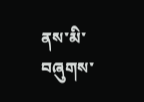ནས་མི་བཞུགས་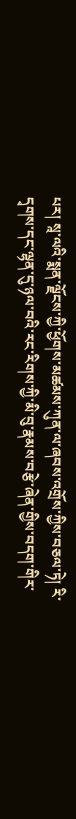པར། སཱ་ལའི་སྨན་ལྗོངས་ཀྱི་ཕྱོགས་མཚམས་ཀུན་ལ་ཞབས་འགྲོས་ཀྱིས་བཅལ་ཏེ། རི་དྭགས་དང་ལྷན་དུ་ཉལ་བའི་རང་རིགས་ཀྱི་མི་བུ་རྣམས་བརྩེ་ཞེན་གྱིས་བདག་གིར་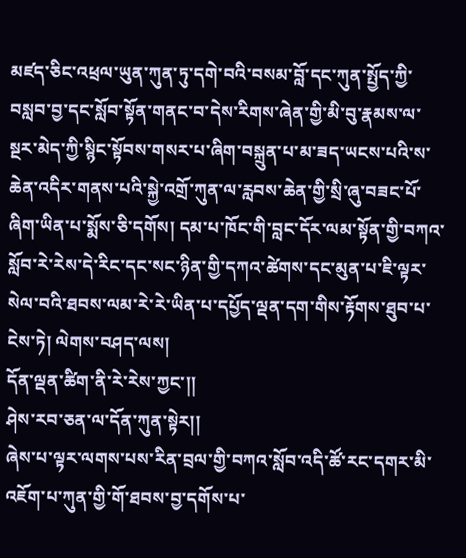མཛད་ཅིང་འཕྲལ་ཡུན་ཀུན་ཏུ་དགེ་བའི་བསམ་བློ་དང་ཀུན་སྤྱོད་ཀྱི་བསླབ་བྱ་དང་སློབ་སྟོན་གནང་བ་དེས་རིགས་ཞེན་གྱི་མི་བུ་རྣམས་ལ་སྔར་མེད་ཀྱི་སྙིང་སྟོབས་གསར་པ་ཞིག་བསྐྲུན་པ་མ་ཟད་ཡངས་པའི་ས་ཆེན་འདིར་གནས་པའི་སྐྱེ་འགྲོ་ཀུན་ལ་རླབས་ཆེན་གྱི་སྲི་ཞུ་བཟང་པོ་ཞིག་ཡིན་པ་སྨོས་ཅི་དགོས། དམ་པ་ཁོང་གི་བླང་དོར་ལམ་སྟོན་གྱི་བཀའ་སློབ་རེ་རེས་དེ་རིང་དང་སང་ཉིན་གྱི་དཀའ་ཚེགས་དང་མུན་པ་ཇི་ལྟར་སེལ་བའི་ཐབས་ལམ་རེ་རེ་ཡིན་པ་དཔྱོད་ལྡན་དག་གིས་རྟོགས་ཐུབ་པ་ངེས་ཏེ། ལེགས་བཤད་ལས།
དོན་ལྡན་ཚིག་ནི་རེ་རེས་ཀྱང་།།
ཤེས་རབ་ཅན་ལ་དོན་ཀུན་སྟེར།།
ཞེས་པ་ལྟར་ལགས་པས་རིན་བྲལ་གྱི་བཀའ་སློབ་འདི་ཚོ་རང་དགར་མི་འཇོག་པ་ཀུན་གྱི་གོ་ཐབས་བྱ་དགོས་པ་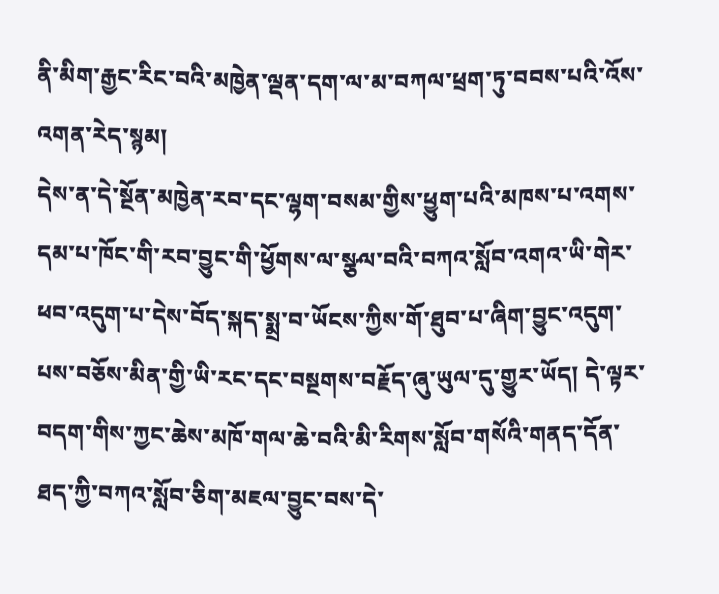ནི་མིག་རྒྱང་རིང་བའི་མཁྱེན་ལྡན་དག་ལ་མ་བཀལ་ཕྲག་ཏུ་བབས་པའི་འོས་འགན་རེད་སྙམ།
དེས་ན་དེ་སྔོན་མཁྱེན་རབ་དང་ལྷག་བསམ་གྱིས་ཕྱུག་པའི་མཁས་པ་འགས་དམ་པ་ཁོང་གི་རབ་བྱུང་གི་ཕྱོགས་ལ་སྩལ་བའི་བཀའ་སློབ་འགའ་ཡི་གེར་ཕབ་འདུག་པ་དེས་བོད་སྐད་སྨྲ་བ་ཡོངས་ཀྱིས་གོ་ཐུབ་པ་ཞིག་བྱུང་འདུག་པས་བཅོས་མིན་གྱི་ཡི་རང་དང་བསྔགས་བརྗོད་ཞུ་ཡུལ་དུ་གྱུར་ཡོད། དེ་ལྟར་བདག་གིས་ཀྱང་ཆེས་མཁོ་གལ་ཆེ་བའི་མི་རིགས་སློབ་གསོའི་གནད་དོན་ཐད་ཀྱི་བཀའ་སློབ་ཅིག་མཇལ་བྱུང་བས་དེ་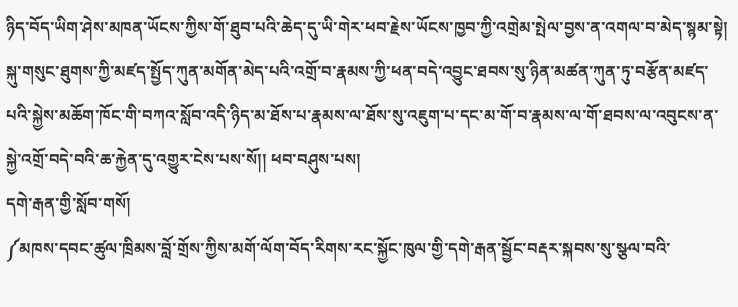ཉིད་བོད་ཡིག་ཤེས་མཁན་ཡོངས་ཀྱིས་གོ་ཐུབ་པའི་ཆེད་དུ་ཡི་གེར་ཕབ་རྗེས་ཡོངས་ཁྱབ་ཀྱི་འགྲེམ་སྤེལ་བྱས་ན་འགལ་བ་མེད་སྙམ་སྟེ། སྐུ་གསུང་ཐུགས་ཀྱི་མཛད་སྤྱོད་ཀུན་མགོན་མེད་པའི་འགྲོ་བ་རྣམས་ཀྱི་ཕན་བདེ་འབྱུང་ཐབས་སུ་ཉིན་མཚན་ཀུན་ཏུ་བརྩོན་མཛད་པའི་སྐྱེས་མཆོག་ཁོང་གི་བཀའ་སློབ་འདི་ཉིད་མ་ཐོས་པ་རྣམས་ལ་ཐོས་སུ་འཇུག་པ་དང་མ་གོ་བ་རྣམས་ལ་གོ་ཐབས་ལ་འབུངས་ན་སྐྱེ་འགྲོ་བདེ་བའི་ཆ་རྐྱེན་དུ་འགྱུར་ངེས་པས་སོ།། ཕབ་བཤུས་པས།
དགེ་རྒན་གྱི་སློབ་གསོ།
༼མཁས་དབང་ཚུལ་ཁྲིམས་བློ་གྲོས་ཀྱིས་མགོ་ལོག་བོད་རིགས་རང་སྐྱོང་ཁུལ་གྱི་དགེ་རྒན་སྦྱོང་བརྡར་སྐབས་སུ་སྩལ་བའི་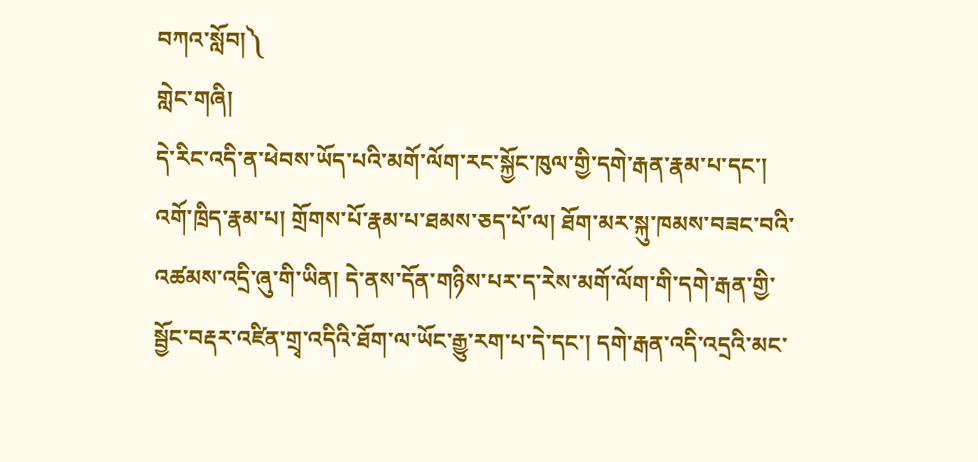བཀའ་སློབ།༽
གླེང་གཞི།
དེ་རིང་འདི་ན་ཕེབས་ཡོད་པའི་མགོ་ལོག་རང་སྐྱོང་ཁུལ་གྱི་དགེ་རྒན་རྣམ་པ་དང་། འགོ་ཁྲིད་རྣམ་པ། གྲོགས་པོ་རྣམ་པ་ཐམས་ཅད་པོ་ལ། ཐོག་མར་སྐུ་ཁམས་བཟང་བའི་འཚམས་འདྲི་ཞུ་གི་ཡིན། དེ་ནས་དོན་གཉིས་པར་ད་རེས་མགོ་ལོག་གི་དགེ་རྒན་གྱི་སྦྱོང་བརྡར་འཛིན་གྲྭ་འདིའི་ཐོག་ལ་ཡོང་རྒྱུ་རག་པ་དེ་དང་། དགེ་རྒན་འདི་འདྲའི་མང་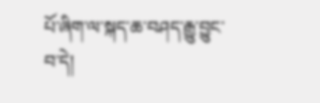པོ་ཞིག་ལ་སྐད་ཆ་བཤད་རྒྱུ་བྱུང་བ་དེ།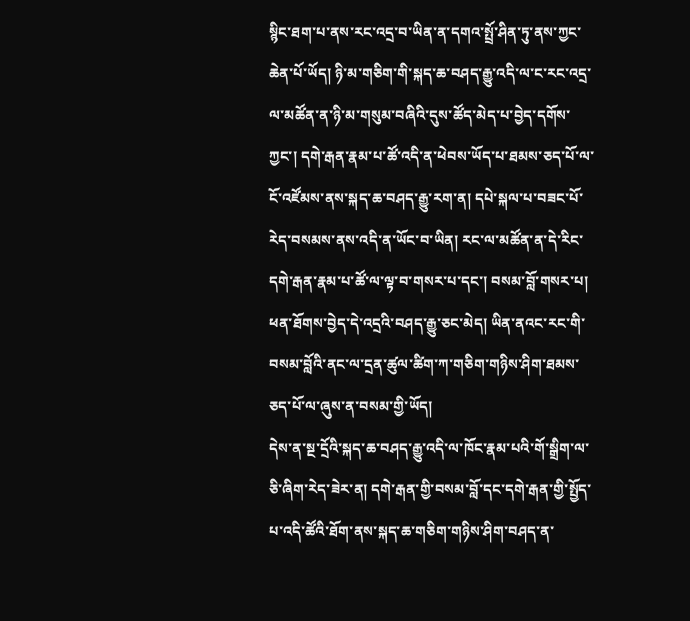སྙིང་ཐག་པ་ནས་རང་འདྲ་བ་ཡིན་ན་དགའ་སྤྲོ་ཤིན་ཏུ་ནས་ཀྱང་ཆེན་པོ་ཡོད། ཉི་མ་གཅིག་གི་སྐད་ཆ་བཤད་རྒྱུ་འདི་ལ་ང་རང་འདྲ་ལ་མཚོན་ན་ཉི་མ་གསུམ་བཞིའི་དུས་ཚོད་མེད་པ་བྱེད་དགོས་ཀྱང་། དགེ་རྒན་རྣམ་པ་ཚོ་འདི་ན་ཕེབས་ཡོད་པ་ཐམས་ཅད་པོ་ལ་ངོ་འཛོམས་ནས་སྐད་ཆ་བཤད་རྒྱུ་རག་ན། དཔེ་སྐལ་པ་བཟང་པོ་རེད་བསམས་ནས་འདི་ན་ཡོང་བ་ཡིན། རང་ལ་མཚོན་ན་དེ་རིང་དགེ་རྒན་རྣམ་པ་ཚོ་ལ་ལྟ་བ་གསར་པ་དང་། བསམ་བློ་གསར་པ། ཕན་ཐོགས་བྱེད་དེ་འདྲའི་བཤད་རྒྱུ་ཅང་མེད། ཡིན་ནའང་རང་གི་བསམ་བློའི་ནང་ལ་དྲན་ཚུལ་ཚིག་ཀ་གཅིག་གཉིས་ཤིག་ཐམས་ཅད་པོ་ལ་ཞུས་ན་བསམ་གྱི་ཡོད།
དེས་ན་སྔ་དྲོའི་སྐད་ཆ་བཤད་རྒྱུ་འདི་ལ་ཁོང་རྣམ་པའི་གོ་སྒྲིག་ལ་ཅི་ཞིག་རེད་ཟེར་ན། དགེ་རྒན་གྱི་བསམ་བློ་དང་དགེ་རྒན་གྱི་སྤྱོད་པ་འདི་ཚོའི་ཐོག་ནས་སྐད་ཆ་གཅིག་གཉིས་ཤིག་བཤད་ན་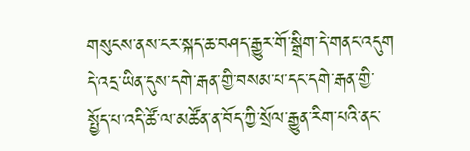གསུངས་ནས་ངར་སྐད་ཆ་བཤད་རྒྱུར་གོ་སྒྲིག་དེ་གནང་འདུག དེ་འདྲ་ཡིན་དུས་དགེ་རྒན་གྱི་བསམ་པ་དང་དགེ་རྒན་གྱི་སྤྱོད་པ་འདི་ཚོ་ལ་མཚོན་ན་བོད་ཀྱི་སྲོལ་རྒྱུན་རིག་པའི་ནང་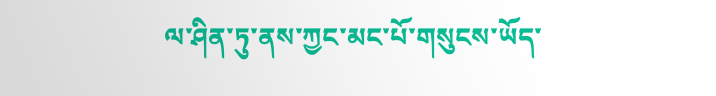ལ་ཤིན་ཏུ་ནས་ཀྱང་མང་པོ་གསུངས་ཡོད་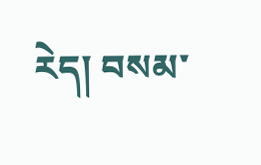རེད། བསམ་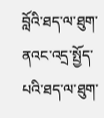བློའི་ཐད་ལ་ཐུག་ནའང་འདྲ་སྤྱོད་པའི་ཐད་ལ་ཐུག་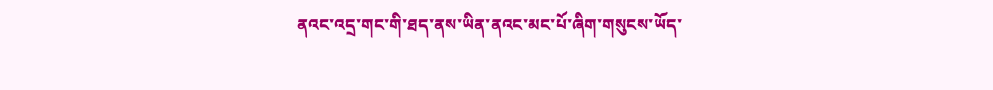ནའང་འདྲ་གང་གི་ཐད་ནས་ཡིན་ནའང་མང་པོ་ཞིག་གསུངས་ཡོད་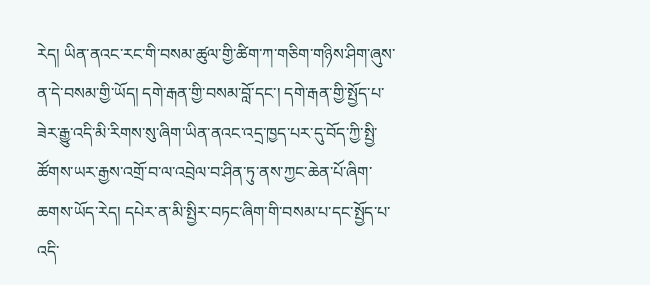རེད། ཡིན་ནའང་རང་གི་བསམ་ཚུལ་གྱི་ཚིག་ཀ་གཅིག་གཉིས་ཤིག་ཞུས་ན་དེ་བསམ་གྱི་ཡོད། དགེ་རྒན་གྱི་བསམ་བློ་དང་། དགེ་རྒན་གྱི་སྤྱོད་པ་ཟེར་རྒྱུ་འདི་མི་རིགས་སུ་ཞིག་ཡིན་ནའང་འདྲ་ཁྱད་པར་དུ་བོད་ཀྱི་སྤྱི་ཚོགས་ཡར་རྒྱས་འགྲོ་བ་ལ་འབྲེལ་བ་ཤིན་ཏུ་ནས་ཀྱང་ཆེན་པོ་ཞིག་ཆགས་ཡོད་རེད། དཔེར་ན་མི་སྤྱིར་བཏང་ཞིག་གི་བསམ་པ་དང་སྤྱོད་པ་འདི་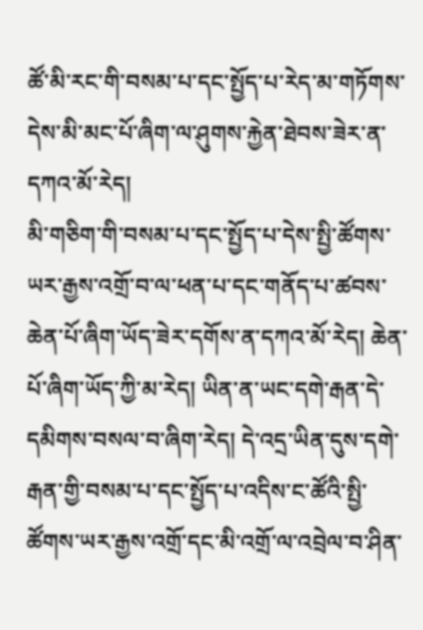ཚོ་མི་རང་གི་བསམ་པ་དང་སྤྱོད་པ་རེད་མ་གཏོགས་དེས་མི་མང་པོ་ཞིག་ལ་ཤུགས་རྐྱེན་ཐེབས་ཟེར་ན་དཀའ་མོ་རེད།
མི་གཅིག་གི་བསམ་པ་དང་སྤྱོད་པ་དེས་སྤྱི་ཚོགས་ཡར་རྒྱས་འགྲོ་བ་ལ་ཕན་པ་དང་གནོད་པ་ཚབས་ཆེན་པོ་ཞིག་ཡོད་ཟེར་དགོས་ན་དཀའ་མོ་རེད། ཆེན་པོ་ཞིག་ཡོད་ཀྱི་མ་རེད། ཡིན་ན་ཡང་དགེ་རྒན་དེ་དམིགས་བསལ་བ་ཞིག་རེད། དེ་འདྲ་ཡིན་དུས་དགེ་རྒན་གྱི་བསམ་པ་དང་སྤྱོད་པ་འདིས་ང་ཚོའི་སྤྱི་ཚོགས་ཡར་རྒྱས་འགྲོ་དང་མི་འགྲོ་ལ་འབྲེལ་བ་ཤིན་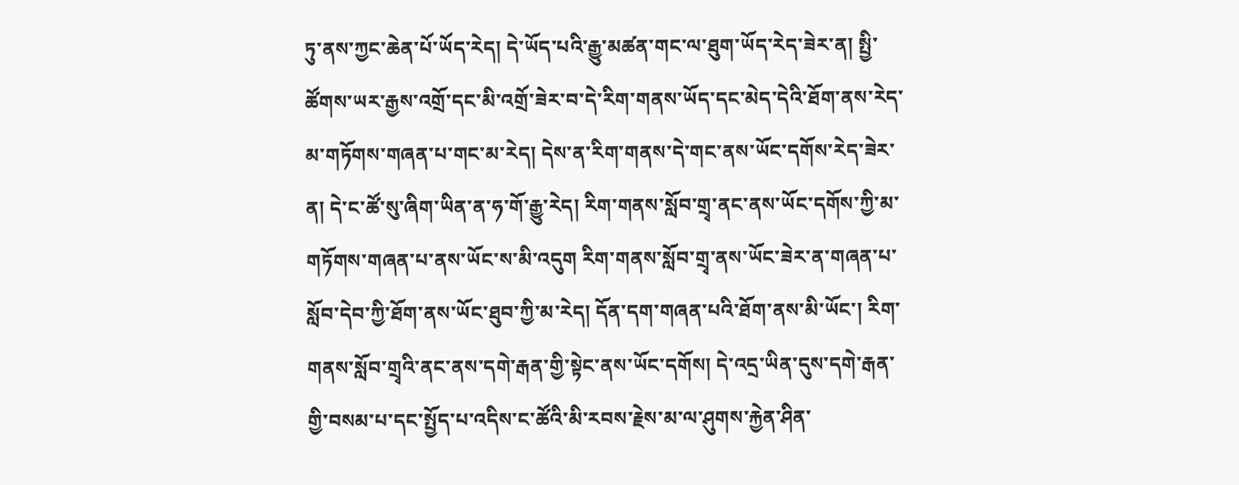ཏུ་ནས་ཀྱང་ཆེན་པོ་ཡོད་རེད། དེ་ཡོད་པའི་རྒྱུ་མཚན་གང་ལ་ཐུག་ཡོད་རེད་ཟེར་ན། སྤྱི་ཚོགས་ཡར་རྒྱས་འགྲོ་དང་མི་འགྲོ་ཟེར་བ་དེ་རིག་གནས་ཡོད་དང་མེད་དེའི་ཐོག་ནས་རེད་མ་གཏོགས་གཞན་པ་གང་མ་རེད། དེས་ན་རིག་གནས་དེ་གང་ནས་ཡོང་དགོས་རེད་ཟེར་ན། དེ་ང་ཚོ་སུ་ཞིག་ཡིན་ན་ཧ་གོ་རྒྱུ་རེད། རིག་གནས་སློབ་གྲྭ་ནང་ནས་ཡོང་དགོས་ཀྱི་མ་གཏོགས་གཞན་པ་ནས་ཡོང་ས་མི་འདུག རིག་གནས་སློབ་གྲྭ་ནས་ཡོང་ཟེར་ན་གཞན་པ་སློབ་དེབ་ཀྱི་ཐོག་ནས་ཡོང་ཐུབ་ཀྱི་མ་རེད། དོན་དག་གཞན་པའི་ཐོག་ནས་མི་ཡོང་། རིག་གནས་སློབ་གྲྭའི་ནང་ནས་དགེ་རྒན་གྱི་སྟེང་ནས་ཡོང་དགོས། དེ་འདྲ་ཡིན་དུས་དགེ་རྒན་གྱི་བསམ་པ་དང་སྤྱོད་པ་འདིས་ང་ཚོའི་མི་རབས་རྗེས་མ་ལ་ཤུགས་རྐྱེན་ཤིན་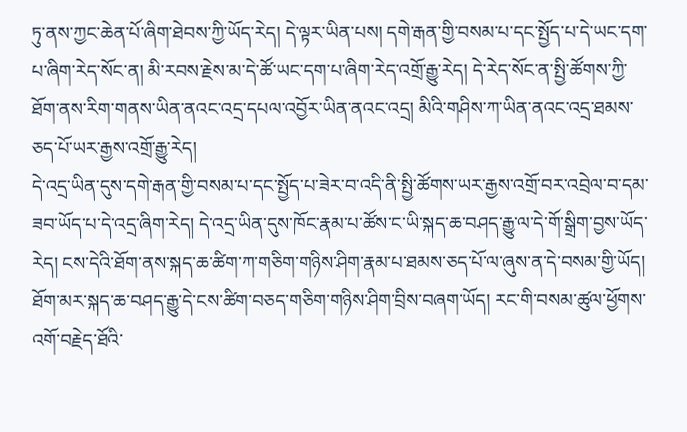ཏུ་ནས་ཀྱང་ཆེན་པོ་ཞིག་ཐེབས་ཀྱི་ཡོད་རེད། དེ་ལྟར་ཡིན་པས། དགེ་རྒན་གྱི་བསམ་པ་དང་སྤྱོད་པ་དེ་ཡང་དག་པ་ཞིག་རེད་སོང་ན། མི་རབས་རྗེས་མ་དེ་ཚོ་ཡང་དག་པ་ཞིག་རེད་འགྲོ་རྒྱུ་རེད། དེ་རེད་སོང་ན་སྤྱི་ཚོགས་ཀྱི་ཐོག་ནས་རིག་གནས་ཡིན་ནའང་འདྲ་དཔལ་འབྱོར་ཡིན་ནའང་འདྲ། མིའི་གཤིས་ཀ་ཡིན་ནའང་འདྲ་ཐམས་ཅད་པོ་ཡར་རྒྱས་འགྲོ་རྒྱུ་རེད།
དེ་འདྲ་ཡིན་དུས་དགེ་རྒན་གྱི་བསམ་པ་དང་སྤྱོད་པ་ཟེར་བ་འདི་ནི་སྤྱི་ཚོགས་ཡར་རྒྱས་འགྲོ་བར་འབྲེལ་བ་དམ་ཟབ་ཡོད་པ་དེ་འདྲ་ཞིག་རེད། དེ་འདྲ་ཡིན་དུས་ཁོང་རྣམ་པ་ཚོས་ང་ཡི་སྐད་ཆ་བཤད་རྒྱུ་ལ་དེ་གོ་སྒྲིག་བྱས་ཡོད་རེད། ངས་དེའི་ཐོག་ནས་སྐད་ཆ་ཚིག་ཀ་གཅིག་གཉིས་ཤིག་རྣམ་པ་ཐམས་ཅད་པོ་ལ་ཞུས་ན་དེ་བསམ་གྱི་ཡོད། ཐོག་མར་སྐད་ཆ་བཤད་རྒྱུ་དེ་ངས་ཚིག་བཅད་གཅིག་གཉིས་ཤིག་བྲིས་བཞག་ཡོད། རང་གི་བསམ་ཚུལ་ཕྱོགས་འགོ་བརྗེད་ཐོའི་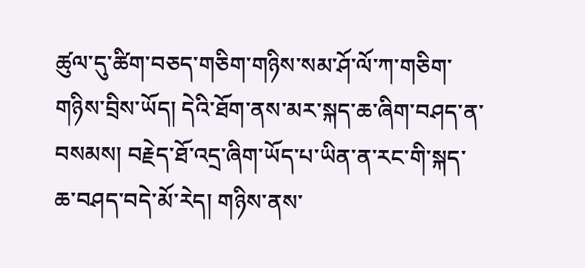ཚུལ་དུ་ཚིག་བཅད་གཅིག་གཉིས་སམ་ཤོ་ལོ་ཀ་གཅིག་གཉིས་བྲིས་ཡོད། དེའི་ཐོག་ནས་མར་སྐད་ཆ་ཞིག་བཤད་ན་བསམས། བརྗེད་ཐོ་འདྲ་ཞིག་ཡོད་པ་ཡིན་ན་རང་གི་སྐད་ཆ་བཤད་བདེ་མོ་རེད། གཉིས་ནས་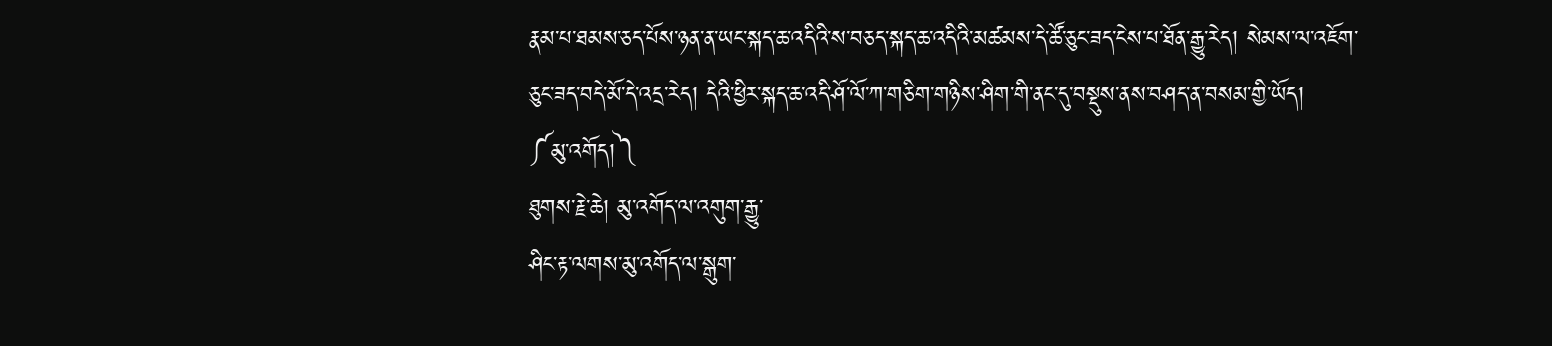རྣམ་པ་ཐམས་ཅད་པོས་ཉན་ན་ཡང་སྐད་ཆ་འདིའི་ས་བཅད་སྐད་ཆ་འདིའི་མཚམས་དེ་ཚོ་ཅུང་ཟད་ངེས་པ་ཐོན་རྒྱུ་རེད། སེམས་ལ་འཇོག་ཅུང་ཟད་བདེ་མོ་དེ་འདྲ་རེད། དེའི་ཕྱིར་སྐད་ཆ་འདི་ཤོ་ལོ་ཀ་གཅིག་གཉིས་ཤིག་གི་ནང་དུ་བསྡུས་ནས་བཤད་ན་བསམ་གྱི་ཡོད།
༼མུ་འགོད།༽
ཐུགས་རྗེ་ཆེ། མུ་འགོད་ལ་འགུག་རྒྱུ་
ཤིང་རྟ་ལགས་མུ་འགོད་ལ་སྒུག་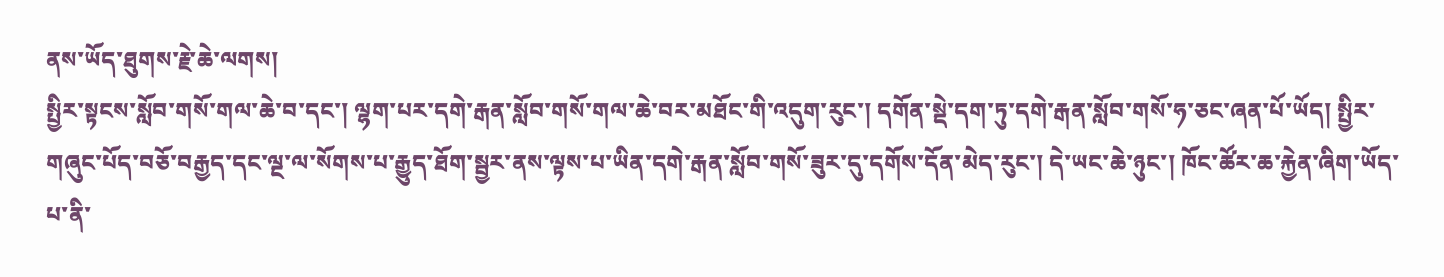ནས་ཡོད་ཐུགས་རྗེ་ཆེ་ལགས།
སྤྱིར་སྟངས་སློབ་གསོ་གལ་ཆེ་བ་དང་། ལྷག་པར་དགེ་རྒན་སློབ་གསོ་གལ་ཆེ་བར་མཐོང་གི་འདུག་རུང་། དགོན་སྡེ་དག་ཏུ་དགེ་རྒན་སློབ་གསོ་ཧ་ཅང་ཞན་པོ་ཡོད། སྤྱིར་གཞུང་པོད་བཅོ་བརྒྱད་དང་ལྔ་ལ་སོགས་པ་རྒྱུད་ཐོག་སྦྱར་ནས་ལྟས་པ་ཡིན་དགེ་རྒན་སློབ་གསོ་ཟུར་དུ་དགོས་དོན་མེད་རུང་། དེ་ཡང་ཆེ་ཉུང་། ཁོང་ཚོར་ཆ་རྐྱེན་ཞིག་ཡོད་པ་ནི་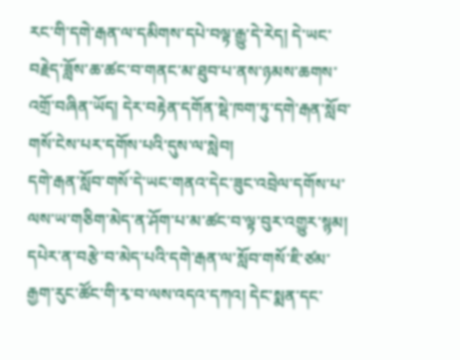རང་གི་དགེ་རྒན་ལ་དམིགས་དཔེ་བལྟ་རྒྱུ་དེ་རེད། དེ་ཡང་བརྗེད་ཟློས་ཆ་ཚང་བ་གནང་མ་ཐུབ་པ་ནས་ཉམས་ཆགས་འགྲོ་བཞིན་ཡོད། དེར་བརྟེན་དགོན་སྡེ་ཁག་ཏུ་དགེ་རྒན་སློབ་གསོ་ངེས་པར་དགོས་པའི་དུས་ལ་སླེབ།
དགེ་རྒན་སློབ་གསོ་དེ་ཡང་གནའ་དེང་ཟུང་འབྲེལ་དགོས་པ་ལས་ཡ་གཅིག་མེད་ན་ཤོག་པ་མ་ཚང་བ་ལྟ་བུར་འགྱུར་སྙམ། དཔེར་ན་བརྩེ་བ་མེད་པའི་དགེ་རྒན་ལ་སློབ་གསོ་ཇི་ཙམ་རྒྱག་རུང་ཚོང་གི་རྭ་བ་ལས་འདའ་དཀའ། དེང་སྨན་དང་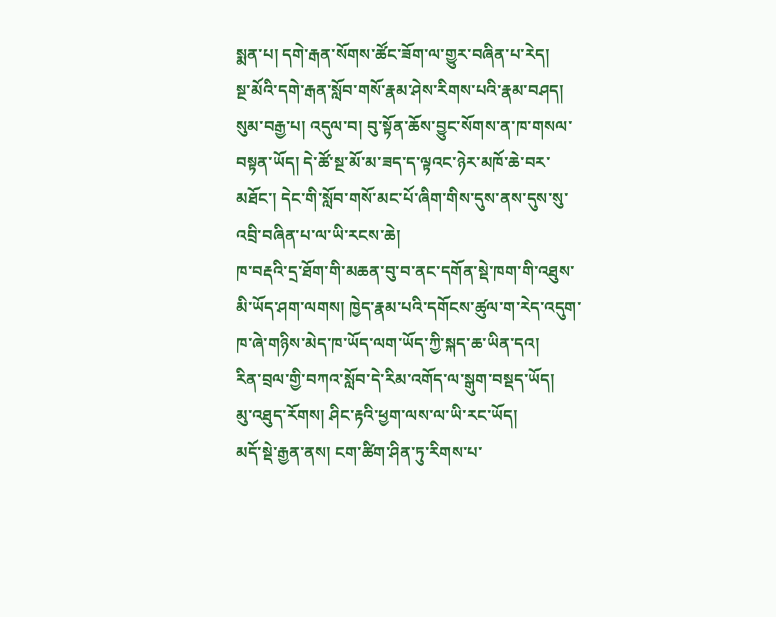སྨན་པ། དགེ་རྒན་སོགས་ཚོང་ཟོག་ལ་གྱུར་བཞིན་པ་རེད།
སྔ་མོའི་དགེ་རྒན་སློབ་གསོ་རྣམ་ཤེས་རིགས་པའི་རྣམ་བཤད། སུམ་བརྒྱ་པ། འདུལ་བ། བུ་སྟོན་ཆོས་བྱུང་སོགས་ན་ཁ་གསལ་བསྟན་ཡོད། དེ་ཚོ་སྔ་མོ་མ་ཟད་ད་ལྟའང་ཉེར་མཁོ་ཆེ་བར་མཐོང་། དེང་གི་སློབ་གསོ་མང་པོ་ཞིག་གིས་དུས་ནས་དུས་སུ་འབྲི་བཞིན་པ་ལ་ཡི་རངས་ཆེ།
ཁ་བརྡའི་དྲ་ཐོག་གི་མཆན་བུ་བ་ནང་དགོན་སྡེ་ཁག་གི་འཐུས་མི་ཡོད་ཤག་ལགས། ཁྱེད་རྣམ་པའི་དགོངས་ཚུལ་ག་རེད་འདུག་ ཁ་ཞེ་གཉིས་མེད་ཁ་ཡོད་ལག་ཡོད་ཀྱི་སྐད་ཆ་ཡིན་དའ།
རིན་བྲལ་གྱི་བཀའ་སློབ་དེ་རིམ་འགོད་ལ་སྒུག་བསྡད་ཡོད།
མུ་འཐུད་རོགས། ཤིང་རྟའི་ཕྱག་ལས་ལ་ཡི་རང་ཡོད།
མདོ་སྡེ་རྒྱན་ནས། ངག་ཚིག་ཤིན་ཏུ་རིགས་པ་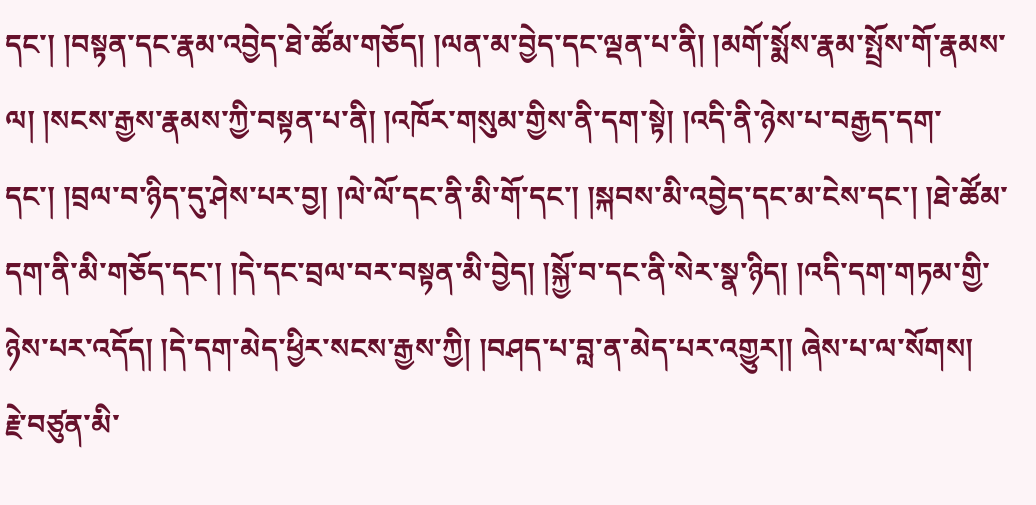དང་། །བསྟན་དང་རྣམ་འབྱེད་ཐེ་ཚོམ་གཅོད། །ལན་མ་བྱེད་དང་ལྡན་པ་ནི། །མགོ་སྨོས་རྣམ་སྤྲོས་གོ་རྣམས་ལ། །སངས་རྒྱས་རྣམས་ཀྱི་བསྟན་པ་ནི། །འཁོར་གསུམ་གྱིས་ནི་དག་སྟེ། །འདི་ནི་ཉེས་པ་བརྒྱད་དག་དང་། །བྲལ་བ་ཉིད་དུ་ཤེས་པར་བྱ། །ལེ་ལོ་དང་ནི་མི་གོ་དང་། །སྐབས་མི་འབྱེད་དང་མ་ངེས་དང་། །ཐེ་ཚོམ་དག་ནི་མི་གཅོད་དང་། །དེ་དང་བྲལ་བར་བསྟན་མི་བྱེད། །སྐྱོ་བ་དང་ནི་སེར་སྣ་ཉིད། །འདི་དག་གཏམ་གྱི་ཉེས་པར་འདོད། །དེ་དག་མེད་ཕྱིར་སངས་རྒྱས་ཀྱི། །བཤད་པ་བླ་ན་མེད་པར་འགྱུར།། ཞེས་པ་ལ་སོགས།
རྗེ་བཙུན་མི་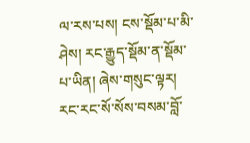ལ་རས་པས། ངས་སྡོམ་པ་མི་ཤེས། རང་རྒྱུད་སྡོམ་ན་སྡོམ་པ་ཡིན། ཞེས་གསུང་ལྟར། རང་རང་སོ་སོས་བསམ་བློ་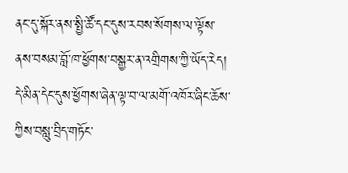ནང་དུ་སྐོར་ནས་སྤྱི་ཚོ་དང་དུས་རབས་སོགས་ལ་ལྟོས་ནས་བསམ་བློ་ཁ་ཕྱོགས་བསྒྱར་ན་འགྲིགས་ཀྱི་ཡོད་རེད། དེ་མིན་དེང་དུས་ཕྱོགས་ཞེན་ལྟ་བ་ལ་མགོ་འཁོར་ཞིང་ཆོས་ཀྱིས་བསླུ་བྲིད་གཏོང་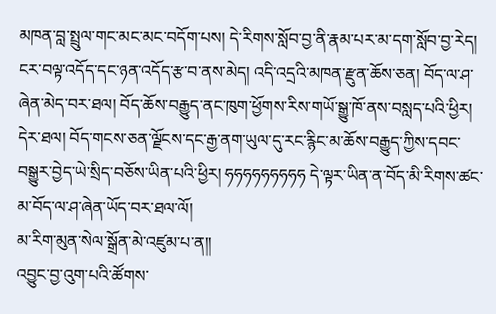མཁན་བླ་སྤྲུལ་གང་མང་མང་བདོག་པས། དེ་རིགས་སློབ་བྱ་ནི་རྣམ་པར་མ་དག་སློབ་བྱ་རེད། ངར་བལྟ་འདོད་དང་ཉན་འདོད་རྩ་བ་ནས་མེད། འདི་འདྲའི་མཁན་རྫུན་ཆོས་ཅན། བོད་ལ་ཤ་ཞེན་མེད་བར་ཐལ། བོད་ཆོས་བརྒྱུད་ནང་ཁུག་ཕྱོགས་རིས་གཡོ་སྒྱུ་ཁོ་ནས་བསླད་པའི་ཕྱིར། དེར་ཐལ། བོད་གངས་ཅན་ལྗོངས་དང་རྒྱ་ནག་ཡུལ་དུ་རང་རྙིང་མ་ཆོས་བརྒྱུད་ཀྱིས་དབང་བསྒྱུར་བྱེད་ཡེ་སྲིད་བཅོས་ཡིན་པའི་ཕྱིར། ཧཧཧཧཧཧཧཧཧ དེ་ལྟར་ཡིན་ན་བོད་མི་རིགས་ཚང་མ་བོད་ལ་ཤ་ཞེན་ཡོད་བར་ཐལ་ལོ།
མ་རིག་མུན་སེལ་སྒྲོན་མེ་འཛུམ་པ་ན།།
འབྱུང་བྱ་འུག་པའི་ཚོགས་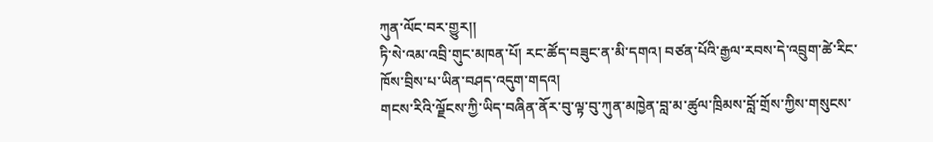ཀུན་ལོང་བར་གྱུར།།
ཏི་སེ་འམ་འབྲི་གུང་མཁན་པོ། རང་ཚོད་བཟུང་ན་མི་དགའ། བཙན་པོའི་རྒྱལ་རབས་དེ་འབྲུག་ཚེ་རིང་ཁོས་བྲིས་པ་ཡིན་བཤད་འདུག་གདའ།
གངས་རིའི་ལྗོངས་ཀྱི་ཡིད་བཞིན་ནོར་བུ་ལྟ་བུ་ཀུན་མཁྱེན་བླ་མ་ཚུལ་ཁྲིམས་བློ་གྲོས་ཀྱིས་གསུངས་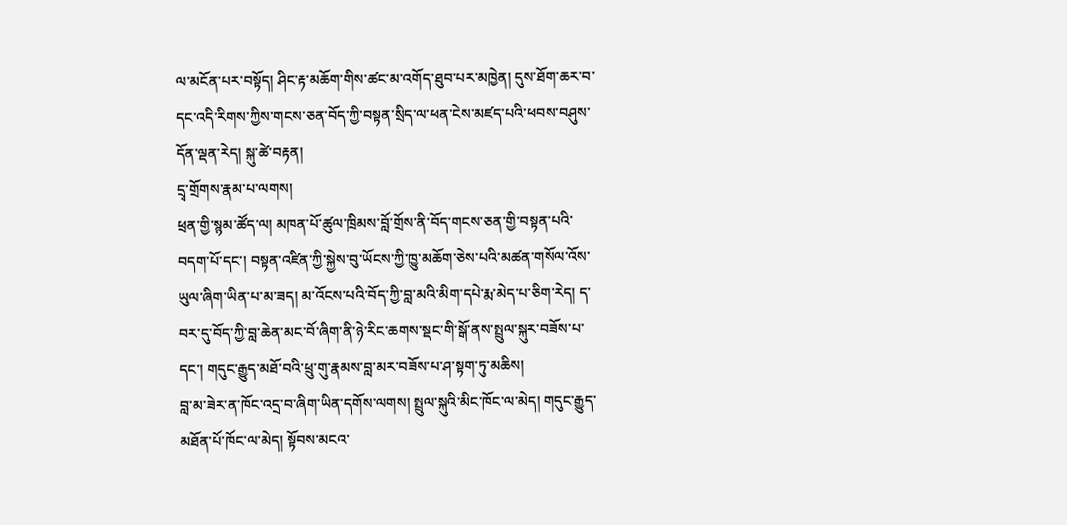ལ་མངོན་པར་བསྟོད། ཤིང་རྟ་མཆོག་གིས་ཚང་མ་འགོད་ཐུབ་པར་མཁྱེན། དུས་ཐོག་ཆར་བ་དང་འདི་རིགས་ཀྱིས་གངས་ཅན་བོད་ཀྱི་བསྟན་སྲིད་ལ་ཕན་ངེས་མཛད་པའི་ཕབས་བཤུས་དོན་ལྡན་རེད། སྐུ་ཚེ་བརྟན།
དྲྭ་གྲོགས་རྣམ་པ་ལགས།
ཕྲན་གྱི་སྙམ་ཚོད་ལ། མཁན་པོ་ཚུལ་ཁྲིམས་བློ་གྲོས་ནི་བོད་གངས་ཅན་གྱི་བསྟན་པའི་བདག་པོ་དང་། བསྟན་འཛིན་ཀྱི་སྐྱེས་བུ་ཡོངས་ཀྱི་ཁྱུ་མཆོག་ཅེས་པའི་མཚན་གསོལ་འོས་ཡུལ་ཞིག་ཡིན་པ་མ་ཟད། མ་འོངས་པའི་བོད་ཀྱི་བླ་མའི་མིག་དཔེ་རྨ་མེད་པ་ཅིག་རེད། ད་བར་དུ་བོད་ཀྱི་བླ་ཆེན་མང་བོ་ཞིག་ནི་ཉེ་རིང་ཆགས་སྡང་གི་སྒོ་ནས་སྤྲུལ་སྐུར་བཟོས་པ་དང་། གདུང་རྒྱུད་མཐོ་བའི་ཕྲུ་གུ་རྣམས་བླ་མར་བཟོས་པ་ཤ་སྟག་ཏུ་མཆིས།
བླ་མ་ཟེར་ན་ཁོང་འདྲ་བ་ཞིག་ཡིན་དགོས་ལགས། སྤྲུལ་སྐུའི་མིང་ཁོང་ལ་མེད། གདུང་རྒྱུད་མཐོན་པོ་ཁོང་ལ་མེད། སྟོབས་མངའ་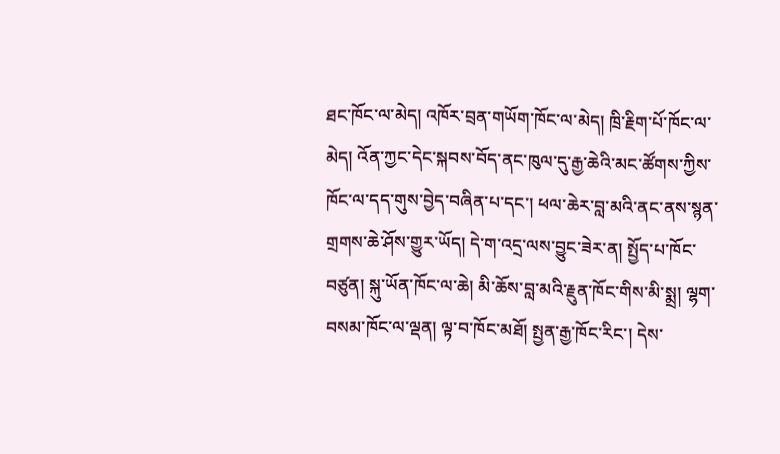ཐང་ཁོང་ལ་མེད། འཁོར་བྲན་གཡོག་ཁོང་ལ་མེད། ཁྲི་རྗིག་པོ་ཁོང་ལ་མེད། འོན་ཀྱང་དེང་སྐབས་བོད་ནང་ཁུལ་དུ་རྒྱ་ཆེའི་མང་ཚོགས་ཀྱིས་ཁོང་ལ་དད་གུས་བྱེད་བཞིན་པ་དང་། ཕལ་ཆེར་བླ་མའི་ནང་ནས་སྙན་གྲགས་ཆེ་ཤོས་གྱུར་ཡོད། དེ་ག་འདྲ་ལས་བྱུང་ཟེར་ན། སྤྱོད་པ་ཁོང་བཙུན། སྐུ་ཡོན་ཁོང་ལ་ཆེ། མི་ཆོས་བླ་མའི་རྗུན་ཁོང་གིས་མི་སྨྲ། ལྷག་བསམ་ཁོང་ལ་ལྡན། ལྟ་བ་ཁོང་མཐོ། སྤྱན་རྒྱ་ཁོང་རིང་། དེས་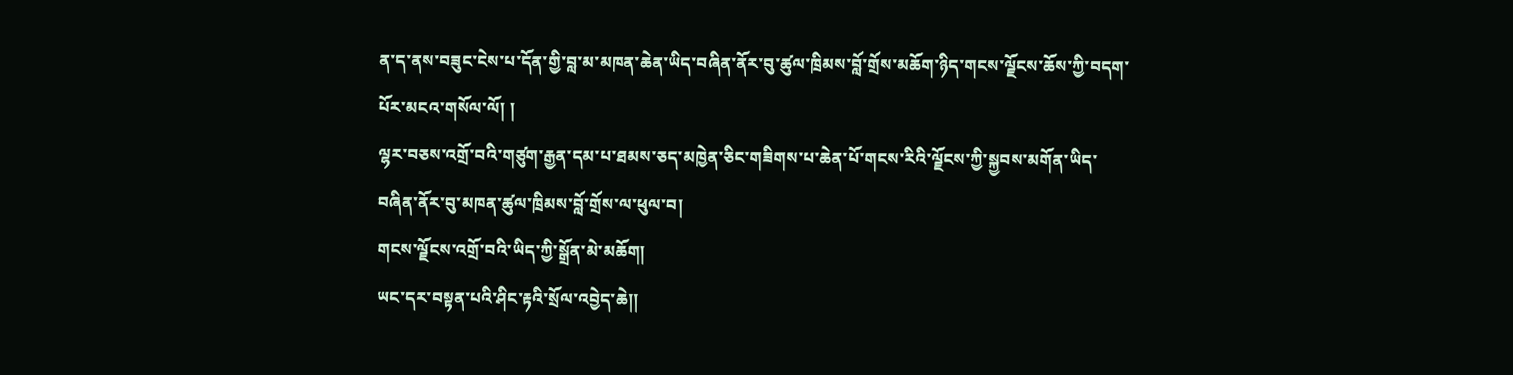ན་ད་ནས་བཟུང་ངེས་པ་དོན་གྱི་བླ་མ་མཁན་ཆེན་ཡིད་བཞིན་ནོར་བུ་ཚུལ་ཁྲིམས་བློ་གྲོས་མཆོག་ཉིད་གངས་ལྗོངས་ཆོས་ཀྱི་བདག་པོར་མངའ་གསོལ་ལོ། །
ལྷར་བཅས་འགྲོ་བའི་གཙུག་རྒྱན་དམ་པ་ཐམས་ཅད་མཁྱེན་ཅིང་གཟིགས་པ་ཆེན་པོ་གངས་རིའི་ལྗོངས་ཀྱི་སྐྱབས་མགོན་ཡིད་བཞིན་ནོར་བུ་མཁན་ཚུལ་ཁྲིམས་བློ་གྲོས་ལ་ཕུལ་བ།
གངས་ལྗོངས་འགྲོ་བའི་ཡིད་ཀྱི་སྒྲོན་མེ་མཆོག།
ཡང་དར་བསྟན་པའི་ཤིང་རྟའི་སྲོལ་འབྱེད་ཆེ།།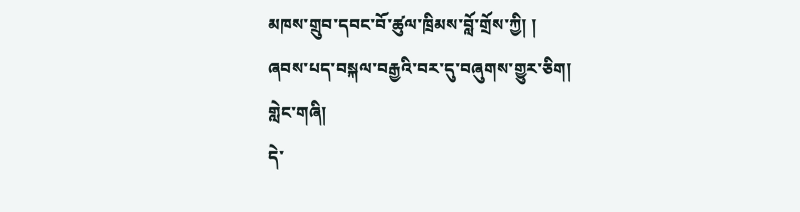མཁས་གྲུབ་དབང་བོ་ཚུལ་ཁྲིམས་བློ་གྲོས་ཀྱི། །
ཞབས་པད་བསྐལ་བརྒྱའི་བར་དུ་བཞུགས་གྱུར་ཅིག།
གླེང་གཞི།
དེ་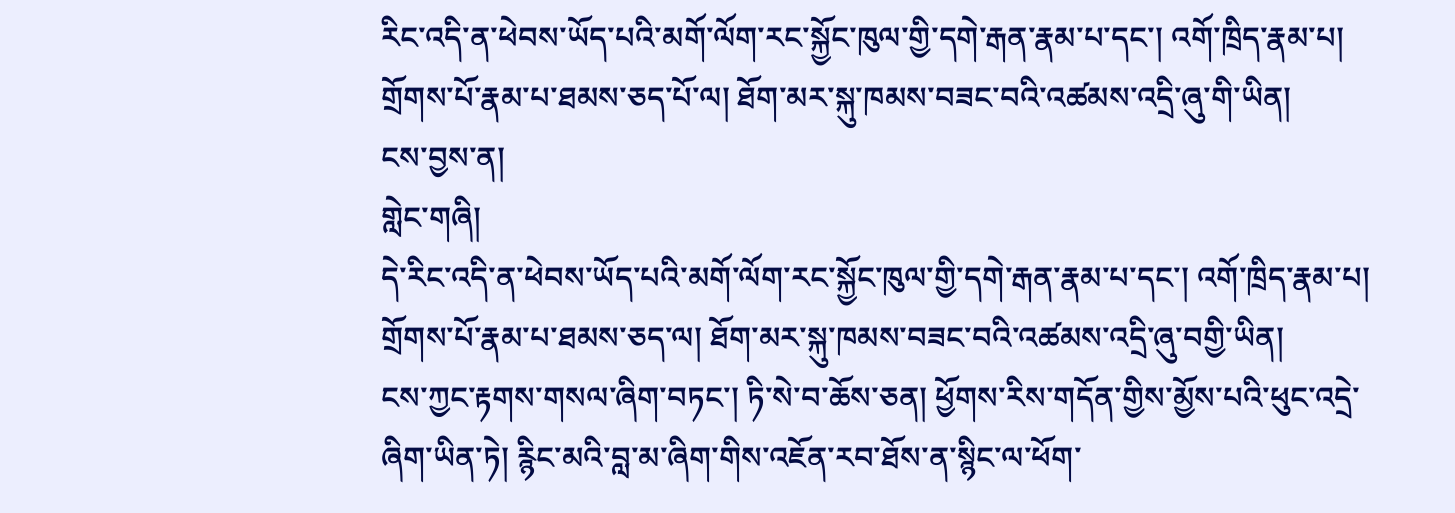རིང་འདི་ན་ཕེབས་ཡོད་པའི་མགོ་ལོག་རང་སྐྱོང་ཁུལ་གྱི་དགེ་རྒན་རྣམ་པ་དང་། འགོ་ཁྲིད་རྣམ་པ། གྲོགས་པོ་རྣམ་པ་ཐམས་ཅད་པོ་ལ། ཐོག་མར་སྐུ་ཁམས་བཟང་བའི་འཚམས་འདྲི་ཞུ་གི་ཡིན།
ངས་བྱས་ན།
གླེང་གཞི།
དེ་རིང་འདི་ན་ཕེབས་ཡོད་པའི་མགོ་ལོག་རང་སྐྱོང་ཁུལ་གྱི་དགེ་རྒན་རྣམ་པ་དང་། འགོ་ཁྲིད་རྣམ་པ། གྲོགས་པོ་རྣམ་པ་ཐམས་ཅད་ལ། ཐོག་མར་སྐུ་ཁམས་བཟང་བའི་འཚམས་འདྲི་ཞུ་བགྱི་ཡིན།
ངས་ཀྱང་རྟགས་གསལ་ཞིག་བཏང་། ཏི་སེ་བ་ཆོས་ཅན། ཕྱོགས་རིས་གདོན་གྱིས་མྱོས་པའི་ཕུང་འདྲེ་ཞིག་ཡིན་ཏེ། རྙིང་མའི་བླ་མ་ཞིག་གིས་འཇོན་རབ་ཐོས་ན་སྙིང་ལ་ཕོག་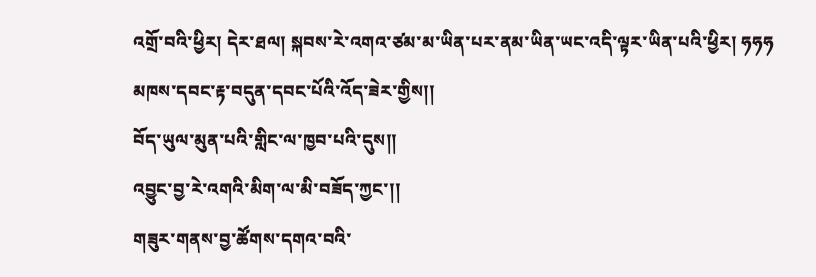འགྲོ་བའི་ཕྱིར། དེར་ཐལ། སྐབས་རེ་འགའ་ཙམ་མ་ཡིན་པར་ནམ་ཡིན་ཡང་འདི་ལྟར་ཡིན་པའི་ཕྱིར། ཧཧཧ
མཁས་དབང་རྟ་བདུན་དབང་པོའི་འོད་ཟེར་གྱིས།།
བོད་ཡུལ་མུན་པའི་གླིང་ལ་ཁྱབ་པའི་དུས།།
འབྱུང་བྱ་རེ་འགའི་མིག་ལ་མི་བཟོད་ཀྱང་།།
གཟུར་གནས་བྱ་ཚོགས་དགའ་བའི་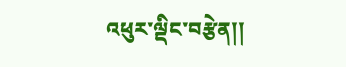འཕུར་ལྡིང་བརྩེན།།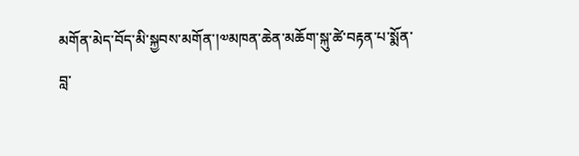མགོན་མེད་བོད་མི་སྐྱབས་མགོན་།༧མཁན་ཆེན་མཆོག་སྐུ་ཚེ་བརྟན་པ་སྨོན་
བླ་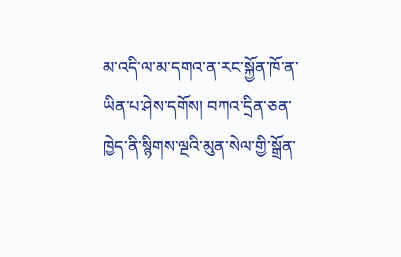མ་འདི་ལ་མ་དགའ་ན་རང་སྐྱོན་ཁོ་ན་ཡིན་པ་ཤེས་དགོས། བཀའ་དྲིན་ཅན་ཁྱེད་ནི་སྙིགས་ལྔའི་མུན་སེལ་གྱི་སྒྲོན་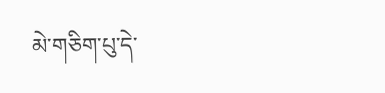མེ་གཅིག་པུ་དེ་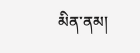མིན་ནམ།